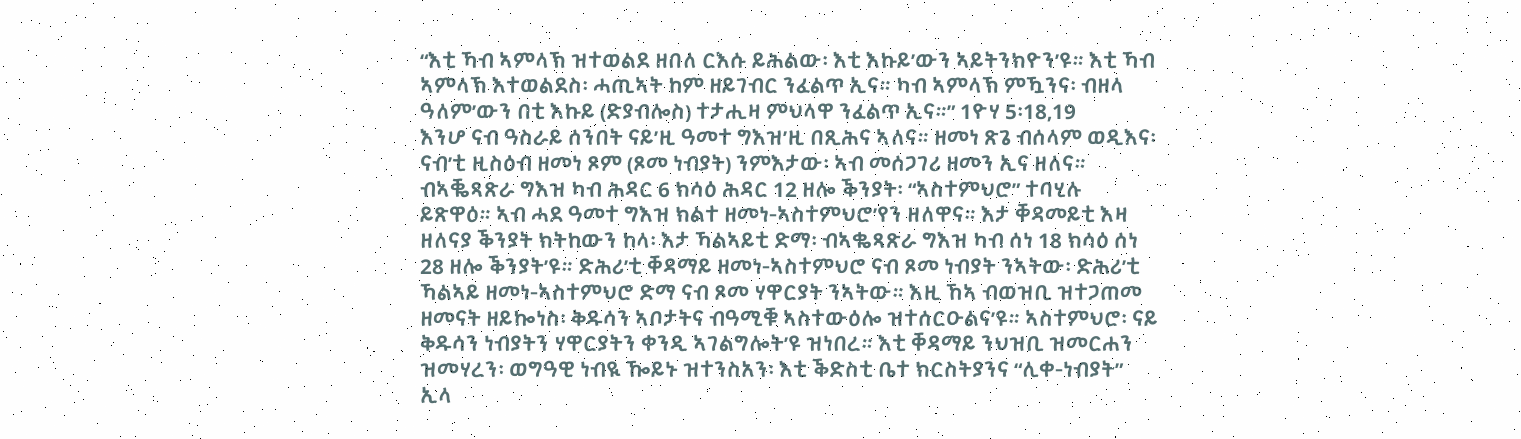“እቲ ኻብ ኣምላኽ ዝተወልደ ዘበለ ርእሱ ይሕልው፡ እቲ እኩይ’ውን ኣይትንክዮን’ዩ። እቲ ኻብ ኣምላኽ እተወልደስ፡ ሓጢኣት ከም ዘይገብር ንፈልጥ ኢና። ካብ ኣምላኽ ምዃንና፡ ብዘላ ዓለም’ውን በቲ እኩይ (ድያብሎስ) ተታሒዛ ምህላዋ ንፈልጥ ኢና።” 1ዮሃ 5፡18,19
እንሆ ናብ ዓስራይ ሰንበት ናይ’ዚ ዓመተ ግእዝ’ዚ በጺሕና ኣለና። ዘመነ ጽጌ ብሰላም ወዲእና፡ ናብ’ቲ ዚስዕብ ዘመነ ጾም (ጾመ ነብያት) ንምእታው፡ ኣብ መሰጋገሪ ዘመን ኢና ዘለና። ብኣቘጻጽራ ግእዝ ካብ ሕዳር 6 ክሳዕ ሕዳር 12 ዘሎ ቕንያት፡ “ኣስተምህሮ” ተባሂሉ ይጽዋዕ። ኣብ ሓደ ዓመተ ግእዝ ክልተ ዘመነ-ኣስተምህሮ’የን ዘለዋና። እታ ቐዳመይቲ እዛ ዘለናያ ቕንያት ክትከውን ከላ፡ እታ ኻልኣይቲ ድማ፡ ብኣቈጻጽራ ግእዝ ካብ ሰነ 18 ክሳዕ ሰነ 28 ዘሎ ቕንያት’ዩ። ድሕሪ’ቲ ቐዳማይ ዘመነ-ኣስተምህሮ ናብ ጾመ ነብያት ንኣትው፡ ድሕሪ’ቲ ኻልኣይ ዘመነ-ኣስተምህሮ ድማ ናብ ጾመ ሃዋርያት ንኣትው። እዚ ኸኣ ብወዝቢ ዝተጋጠመ ዘመናት ዘይኰነስ፡ ቅዱሳን ኣቦታትና ብዓሚቑ ኣስተውዕሎ ዝተሰርዑልና’ዩ። ኣስተምህሮ፡ ናይ ቅዱሳን ነብያትን ሃዋርያትን ቀንዲ ኣገልግሎት’ዩ ዝነበረ። እቲ ቐዳማይ ንህዝቢ ዝመርሐን ዝመሃረን፡ ወግዓዊ ነብዪ ዀይኑ ዝተንስአን፡ እቲ ቕድስቲ ቤተ ክርስትያንና “ሊቀ-ነብያት” ኢላ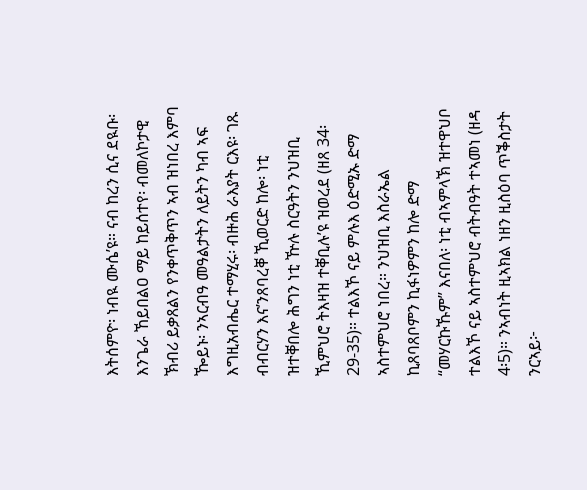እትሰምዮ፡ ነብዪ ሙሴ’ዩ። ናብ ከረን ሲና ደዪቡ፡ እንጌራ ኸይበልዐ ማይ ከይሰተየ፡ ብመለኮታዊ ኽብሪ ይቃጸልን የንቀጥቅጥን ኣብ ዝነበረ እምባ ዀይኑ፡ ንኣርብዓ መዓልታትን ለይትን ካብ ኣፍ እግዚአብሔር ተማሂሩ፡ ብዙሕ ራእያት ርእዩ፡ ገጹ ብብርሃን እና’ንጸባረቐ ኺወርድ ከሎ፡ ነቲ ዝተቐበሎ ሕግን ነቲ ዅሉ ስርዓትን ንህዝቢ ኺምህሮ ትእዛዝ ተቐቢሉ’ዩ ዝወረደ (ዘጸ 34፡29-35)። ተልእኾ ናይ ምሉእ ዕድሚኡ ድማ ኣስተምህሮ ነበረ። ንህዝቢ እስራኤል ኪጸባጸቦምን ኪፋነዎምን ከሎ ድማ “መሃርኩኹም” እናበለ፡ ነቲ ብኣምላኽ ዝተዋህቦ ተልእኾ ናይ ኣስተምህሮ ብትብዓት ተኣመነ (ዘዳ 4፡5)። ንኣብነት ዚኣክል ነዘን ዚስዕባ ጥቕስታት ንርኣይ፦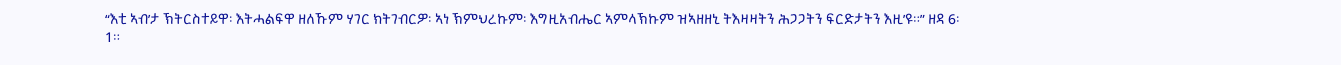“እቲ ኣብ’ታ ኽትርስተይዋ፡ እትሓልፍዋ ዘለኹም ሃገር ክትገብርዎ፡ ኣነ ኽምህረኩም፡ እግዚአብሔር ኣምላኽኩም ዝኣዘዘኒ ትእዛዛትን ሕጋጋትን ፍርድታትን እዚ’ዩ።” ዘዳ 6፡1።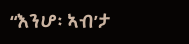“እንሆ፡ ኣብ’ታ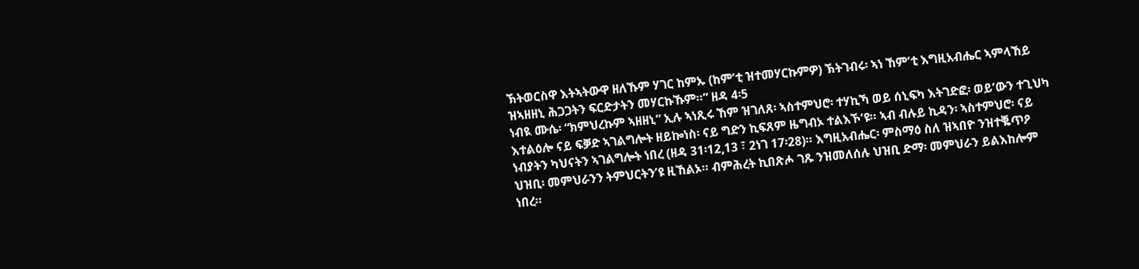ኽትወርስዋ እትኣትውዋ ዘለኹም ሃገር ከምኡ (ከም’ቲ ዝተመሃርኩምዎ) ኽትገብሩ፡ ኣነ ኸም’ቲ እግዚአብሔር ኣምላኸይ ዝኣዘዘኒ ሕጋጋትን ፍርድታትን መሃርኩኹም።” ዘዳ 4፡5
ነብዪ ሙሴ፡ “ክምህረኩም ኣዘዘኒ” ኢሉ ኣነጺሩ ኸም ዝገለጸ፡ ኣስተምህሮ፡ ተሃኪኻ ወይ ሰኒፍካ እትገድፎ፡ ወይ’ውን ተጊህካ እተልዕሎ ናይ ፍቓድ ኣገልግሎት ዘይኰነስ፡ ናይ ግድን ኪፍጸም ዜግብኦ ተልእኾ’ዩ። ኣብ ብሉይ ኪዳን፡ ኣስተምህሮ፡ ናይ ነብያትን ካህናትን ኣገልግሎት ነበረ (ዘዳ 31፡12,13 ፣ 2ነገ 17፡28)። እግዚአብሔር፡ ምስማዕ ስለ ዝኣበዮ ንዝተቘጥዖ ህዝቢ፡ መምህራንን ትምህርትን’ዩ ዚኸልኦ። ብምሕረት ኪበጽሖ ገጹ ንዝመለሰሉ ህዝቢ ድማ፡ መምህራን ይልእከሎም ነበረ።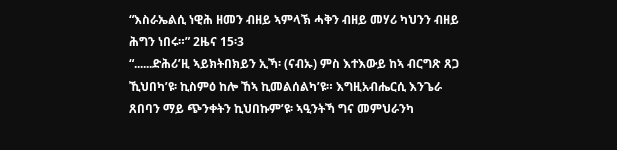“እስራኤልሲ ነዊሕ ዘመን ብዘይ ኣምላኽ ሓቅን ብዘይ መሃሪ ካህንን ብዘይ ሕግን ነበሩ።” 2ዜና 15፡3
“......ድሕሪ’ዚ ኣይክትበክይን ኢኻ፡ (ናብኡ) ምስ እተእውይ ከኣ ብርግጽ ጸጋ ኺህበካ’ዩ፡ ኪስምዕ ከሎ ኸኣ ኪመልሰልካ’ዩ። እግዚአብሔርሲ እንጌራ ጸበባን ማይ ጭንቀትን ኪህበኩም’ዩ፡ ኣዒንትኻ ግና መምህራንካ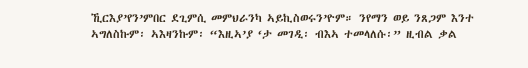ኺርእያ’የን’ምበር ደጊምሲ መምህራንካ ኣይኪስወሩን’ዮም። ንየማን ወይ ንጸጋም እንተ ኣግለስኩም፡ ኣእዛንኩም፡ “እዚኣ’ያ ‘ታ መገዲ፡ ብእኣ ተመላለሱ፡” ዚብል ቃል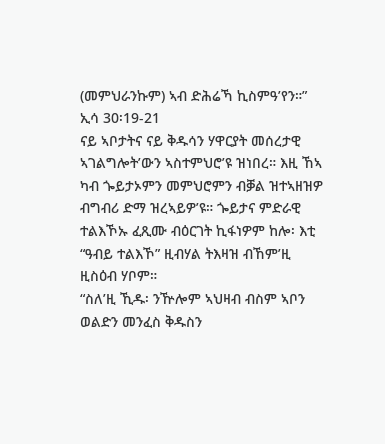(መምህራንኩም) ኣብ ድሕሬኻ ኪስምዓ’የን።” ኢሳ 30፡19-21
ናይ ኣቦታትና ናይ ቅዱሳን ሃዋርያት መሰረታዊ ኣገልግሎት’ውን ኣስተምህሮ’ዩ ዝነበረ። እዚ ኸኣ ካብ ጐይታኦምን መምህሮምን ብቓል ዝተኣዘዝዎ ብግብሪ ድማ ዝረኣይዎ’ዩ። ጐይታና ምድራዊ ተልእኾኡ ፈጺሙ ብዕርገት ኪፋነዎም ከሎ፡ እቲ “ዓብይ ተልእኾ” ዚብሃል ትእዛዝ ብኸም’ዚ ዚስዕብ ሃቦም።
“ስለ’ዚ ኺዱ፡ ንዅሎም ኣህዛብ ብስም ኣቦን ወልድን መንፈስ ቅዱስን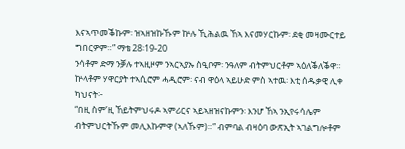እናኣጥመቕኩም፡ ዝኣዘዝኩኹም ኵሉ ኺሕልዉ ኸኣ እናመሃርኩም፡ ደቂ መዛሙርተይ ግበርዎም።” ማቴ 28፡19-20
ንሳቶም ድማ ንቓሉ ተኣዚዞም ንኣርኣያኡ ስዒቦም፡ ንዓለም ብትምህርቶም ኣዕለቕለቕዋ። ኵላቶም ሃዋርያት ተኣሲሮም ሓዲሮም፡ ናብ ዋዕላ ኣይሁድ ምስ ኣተዉ፡ እቲ ሰዱቃዊ ሊቀ ካህናት፦
“በዚ ስም’ዚ ኸይትምህሩዶ ኣምሪርና ኣይኣዘዝናኩምን፡ እንሆ ኸኣ ንኢየሩሳሌም ብትምህርትኹም መሊእኩምዋ (ኣለኹም)።” ብምባል ብዛዕባ ውጽኢት ኣገልግሎቶም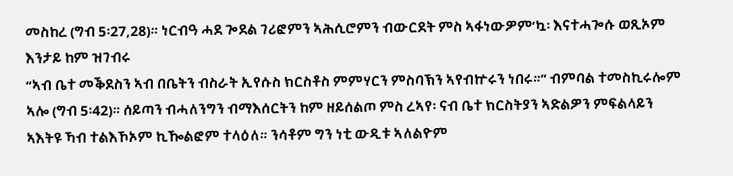መስከረ (ግብ 5፡27,28)። ነርብዓ ሓደ ጐደል ገሪፎምን ኣሕሲሮምን ብውርደት ምስ ኣፋነውዎም’ኳ፡ እናተሓጐሱ ወጺኦም እንታይ ከም ዝገብሩ
“ኣብ ቤተ መቕደስን ኣብ በቤትን ብስራት ኢየሱስ ክርስቶስ ምምሃርን ምስባኽን ኣየብኵሩን ነበሩ።” ብምባል ተመስኪሩሎም ኣሎ (ግብ 5፡42)። ሰይጣን ብሓለንግን ብማእሰርትን ከም ዘይሰልጦ ምስ ረኣየ፡ ናብ ቤተ ክርስትያን ኣድልዎን ምፍልላይን ኣእትዩ ኻብ ተልእኾኦም ኪዀልፎም ተላዕለ። ንሳቶም ግን ነቲ ውዲቱ ኣለልዮም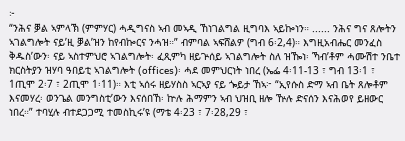፦
“ንሕና ቓል ኣምላኽ (ምምሃር) ሓዲግናስ ኣብ መኣዲ ኸነገልግል ዚግባእ ኣይኰነን። ...... ንሕና ግና ጸሎትን ኣገልግሎት ናይ’ዚ ቓል’ዝን ከየብኰርና ንሓዝ።” ብምባል ኣፍሸልዎ (ግብ 6፡2,4)። እግዚአብሔር መንፈስ ቅዱስ’ውን፡ ናይ ኣስተምህሮ ኣገልግሎት፡ ፈጺምካ ዘይጕሰይ ኣገልግሎት ስለ ዝዀነ፡ ኻብ’ቶም ሓሙሽተ ንቤተ ክርስትያን ዝሃባ ዓበይቲ ኣገልግሎት (offices)፡ ሓደ መምህርነት ነበረ (ኤፌ 4፡11-13 ፣ ግብ 13፡1 ፣ 1ጢሞ 2፡7 ፣ 2ጢሞ 1፡11)። እቲ ኣሰሩ ዘይሃስስ ኣርኣያ ናይ ጐይታ ኸኣ፦ “ኢየሱስ ድማ ኣብ ቤት ጸሎቶም እናመሃረ፡ ወንጌል መንግስቲ’ውን እናሰበኸ፡ ኵሉ ሕማምን ኣብ ህዝቢ ዘሎ ዅሉ ድናሰን እናሕወየ ይዘውር ነበረ።” ተባሂሉ ብተደጋጋሚ ተመስኪሩ’ዩ (ማቴ 4፡23 ፣ 7፡28,29 ፣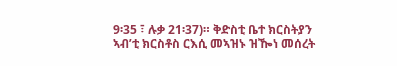9፡35 ፣ ሉቃ 21፡37)። ቅድስቲ ቤተ ክርስትያን ኣብ’ቲ ክርስቶስ ርእሲ መኣዝኑ ዝዀነ መሰረት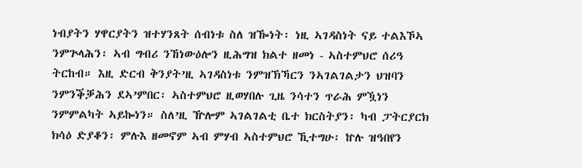ነብያትን ሃዋርያትን ዝተሃንጸት ሰብነቱ ስለ ዝዀነት፡ ነዚ ኣገዳስነት ናይ ተልእኾኣ ንምጕላሕን፡ ኣብ ግብሪ ንኸነውዕሎን ዚሕግዝ ክልተ ዘመነ - ኣስተምህሮ ሰሪዓ ትርከብ። እዚ ድርብ ቅንያት’ዚ ኣገዳስነቱ ንምዝኽኻርን ንኣገልገልታን ህዝባን ንምንቕቓሕን ደኣ’ምበር፡ ኣስተምህሮ ዚወሃበሉ ጊዜ ንሳተን ጥራሕ ምዃነን ንምምልካት ኣይኰነን። ስለ’ዚ ዅሎም ኣገልገልቲ ቤተ ክርስትያን፡ ካብ ፓትርያርክ ክሳዕ ድያቆን፡ ምሉእ ዘመኖም ኣብ ምሃብ ኣስተምህሮ ኺተግሁ፡ ኵሉ ዝዓበየን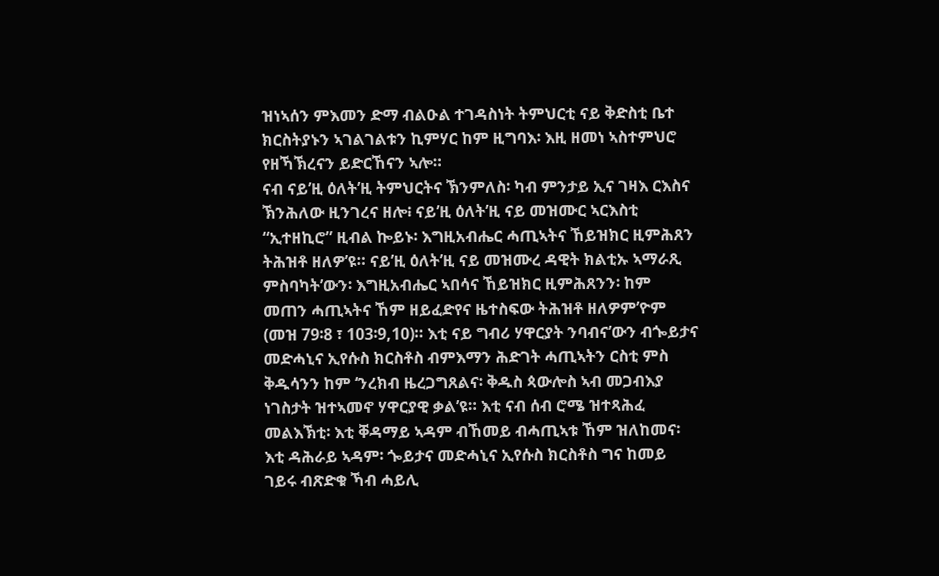ዝነኣሰን ምእመን ድማ ብልዑል ተገዳስነት ትምህርቲ ናይ ቅድስቲ ቤተ ክርስትያኑን ኣገልገልቱን ኪምሃር ከም ዚግባእ፡ እዚ ዘመነ ኣስተምህሮ የዘኻኽረናን ይድርኸናን ኣሎ።
ናብ ናይ’ዚ ዕለት’ዚ ትምህርትና ኽንምለስ፡ ካብ ምንታይ ኢና ገዛእ ርእስና ኽንሕለው ዚንገረና ዘሎ፧ ናይ’ዚ ዕለት’ዚ ናይ መዝሙር ኣርእስቲ “ኢተዘኪሮ” ዚብል ኰይኑ፡ እግዚአብሔር ሓጢኣትና ኸይዝክር ዚምሕጸን ትሕዝቶ ዘለዎ’ዩ። ናይ’ዚ ዕለት’ዚ ናይ መዝሙረ ዳዊት ክልቲኡ ኣማራጺ ምስባካት’ውን፡ እግዚአብሔር ኣበሳና ኸይዝክር ዚምሕጸንን፡ ከም መጠን ሓጢኣትና ኸም ዘይፈድየና ዜተስፍው ትሕዝቶ ዘለዎም’ዮም (መዝ 79፡8 ፣ 103፡9,10)። እቲ ናይ ግብሪ ሃዋርያት ንባብና’ውን ብጐይታና መድሓኒና ኢየሱስ ክርስቶስ ብምእማን ሕድገት ሓጢኣትን ርስቲ ምስ ቅዱሳንን ከም ‘ንረክብ ዜረጋግጸልና፡ ቅዱስ ጳውሎስ ኣብ መጋብእያ ነገስታት ዝተኣመኖ ሃዋርያዊ ቃል’ዩ። እቲ ናብ ሰብ ሮሜ ዝተጻሕፈ መልእኽቲ፡ እቲ ቐዳማይ ኣዳም ብኸመይ ብሓጢኣቱ ኸም ዝለከመና፡ እቲ ዳሕራይ ኣዳም፡ ጐይታና መድሓኒና ኢየሱስ ክርስቶስ ግና ከመይ ገይሩ ብጽድቁ ኻብ ሓይሊ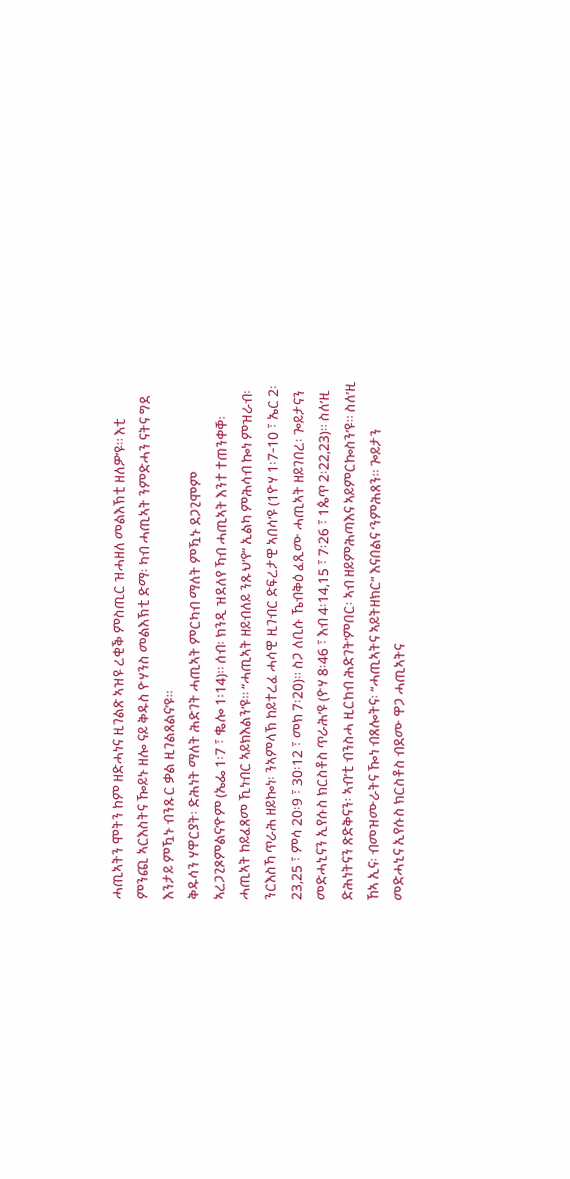ሓጢኣትን ሞትን ከም ዘድሓነና ዚገልጽ ኣዝዩ ረቂቕ ምስጢር ዝሓዘለ መልእኽቲ ዘለዎ’ዩ። እቲ ምንጪ ኣርእስትና ዀይኑ ዘሎ ናይ ቅዱስ ዮሃንስ መልእኽቲ ድማ፡ ካብ ሓጢኣት ንምድሓን ናትና ግደ እንታይ ምዃኑ ብንጹር ቃል ዚገልጸልና’ዩ።
ቅዱሳን ሃዋርያት፡ ድሕነት ማለት ሕድገት ሓጢኣት ምርካብ ማለት ምዃኑ ደጋጊሞም ኣረጋጊጾምልና’ዮም (ኤፌ 1፡7 ፣ ቈሎ 1፡14)። ሰብ፡ ክንዲ ዝደለየ ኻብ ሓጢኣት እንተ ተጠንቀቐ፡ ሓጢኣት ከይፈጸመ ኺነብር ኣይክእልን’ዩ። “ሓጢኣት ዘይብለይ ንጹህ’የ” ኢልካ ምሕሳብ ኰነ ምዝራብ፡ ንርእስኻ ጥራሕ ዘይኰነ፡ ንኣምላኽ ከይተረፈ ሓሳዊ ዚገብር ድፍረታዊ ኣበሳ’ዩ (1ዮሃ 1፡7-10 ፣ ኤር 2፡23,25 ፣ ምሳ 20፡9 ፣ 30፡12 ፣ መክ 7፡20)። ስጋ ለቢሱ ኼብቅዕ ፈጺሙ ሓጢኣት ዘይገበረ፡ ጐይታናን መድሓኒናን ኢየሱስ ክርስቶስ ጥራሕ’ዩ (ዮሃ 8፡46 ፣ እብ 4፡14,15 ፣ 7፡26 ፣ 1ጴጥ 2፡22,23)። ስለ’ዚ ድሕነትናን ጽድቅናን፡ ኣብ’ቲ ብንስሓ ዚርከብ ሕድገት’ምበር፡ ኣብ ዘይምሕጣእና ኣይምርኰስን’ዩ። ስለ’ዚ ኸኣ ኢና፡ ብመዝሙራትና ዀነ ብጸሎትና፡ “ሓጢኣትና ኣይትዘክር” እናበልና ‘ንምሕጸን። ጐይታን መድሓኒና ኢየሱስ ክርስቶስ ብደሙ ዋጋ ሓጢኣትና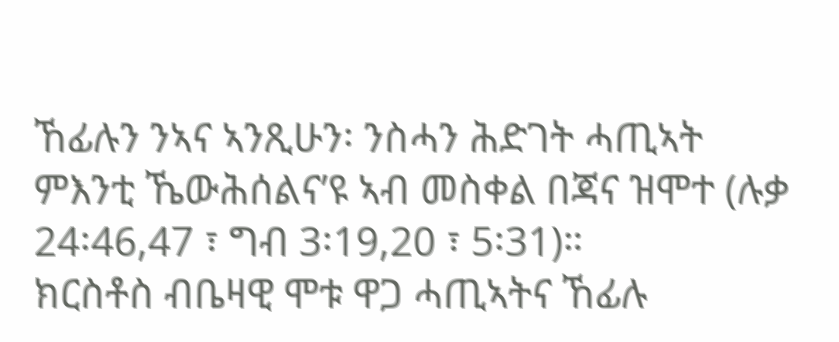ኸፊሉን ንኣና ኣንጺሁን፡ ንስሓን ሕድገት ሓጢኣት ምእንቲ ኼውሕሰልና’ዩ ኣብ መስቀል በጃና ዝሞተ (ሉቃ 24፡46,47 ፣ ግብ 3፡19,20 ፣ 5፡31)።
ክርስቶስ ብቤዛዊ ሞቱ ዋጋ ሓጢኣትና ኸፊሉ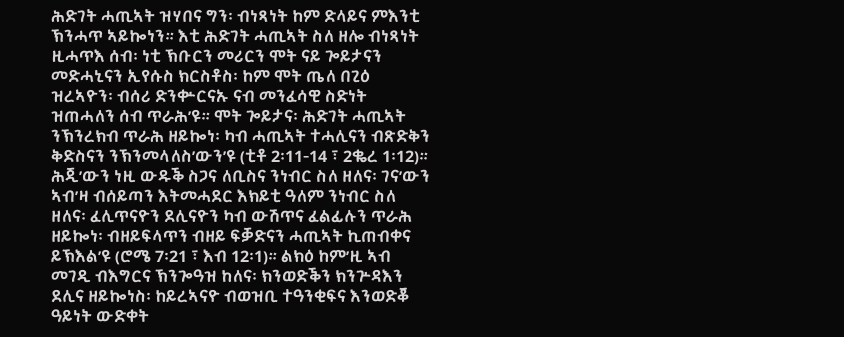ሕድገት ሓጢኣት ዝሃበና ግን፡ ብነጻነት ከም ድላይና ምእንቲ ኽንሓጥ ኣይኰነን። እቲ ሕድገት ሓጢኣት ስለ ዘሎ ብነጻነት ዚሓጥእ ሰብ፡ ነቲ ኽቡርን መሪርን ሞት ናይ ጐይታናን መድሓኒናን ኢየሱስ ክርስቶስ፡ ከም ሞት ጤለ በጊዕ ዝረኣዮን፡ ብሰሪ ድንቍርናኡ ናብ መንፈሳዊ ስድነት ዝጠሓለን ሰብ ጥራሕ’ዩ። ሞት ጐይታና፡ ሕድገት ሓጢኣት ንኽንረክብ ጥራሕ ዘይኰነ፡ ካብ ሓጢኣት ተሓሊናን ብጽድቅን ቅድስናን ንኽንመላለስ’ውን’ዩ (ቲቶ 2፡11-14 ፣ 2ቈረ 1፡12)። ሕጂ’ውን ነዚ ውዱቕ ስጋና ለቢስና ንነብር ስለ ዘለና፡ ገና’ውን ኣብ’ዛ ብሰይጣን እትመሓደር እክይቲ ዓለም ንነብር ስለ ዘለና፡ ፈሊጥናዮን ደሊናዮን ካብ ውሽጥና ፈልፊሉን ጥራሕ ዘይኰነ፡ ብዘይፍላጥን ብዘይ ፍቓድናን ሓጢኣት ኪጠብቀና ይኽእል’ዩ (ሮሜ 7፡21 ፣ እብ 12፡1)። ልክዕ ከም’ዚ ኣብ መገዲ ብእግርና ኽንጐዓዝ ከለና፡ ክንወድቕን ክንጕዳእን ደሊና ዘይኰነስ፡ ከይረኣናዮ ብወዝቢ ተዓንቂፍና እንወድቖ ዓይነት ውድቀት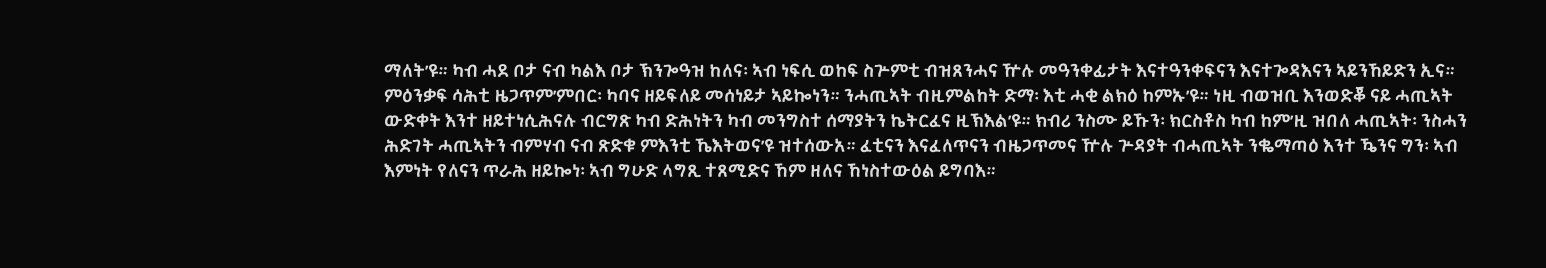ማለት’ዩ። ካብ ሓደ ቦታ ናብ ካልእ ቦታ ኽንጐዓዝ ከለና፡ ኣብ ነፍሲ ወከፍ ስጕምቲ ብዝጸንሓና ዅሉ መዓንቀፊታት እናተዓንቀፍናን እናተጐዳእናን ኣይንኸይድን ኢና። ምዕንቃፍ ሳሕቲ ዜጋጥም’ምበር፡ ካባና ዘይፍለይ መሰነይታ ኣይኰነን። ንሓጢኣት ብዚምልከት ድማ፡ እቲ ሓቂ ልክዕ ከምኡ’ዩ። ነዚ ብወዝቢ እንወድቖ ናይ ሓጢኣት ውድቀት እንተ ዘይተነሲሕናሉ ብርግጽ ካብ ድሕነትን ካብ መንግስተ ሰማያትን ኬትርፈና ዚኽእል’ዩ። ክብሪ ንስሙ ይኹን፡ ክርስቶስ ካብ ከም’ዚ ዝበለ ሓጢኣት፡ ንስሓን ሕድገት ሓጢኣትን ብምሃብ ናብ ጽድቁ ምእንቲ ኼእትወና’ዩ ዝተሰውአ። ፈቲናን እናፈለጥናን ብዜጋጥመና ዅሉ ጕዳያት ብሓጢኣት ንቈማጣዕ እንተ ዄንና ግን፡ ኣብ እምነት የለናን ጥራሕ ዘይኰነ፡ ኣብ ግሁድ ላግጺ ተጸሚድና ኸም ዘለና ኸነስተውዕል ይግባእ።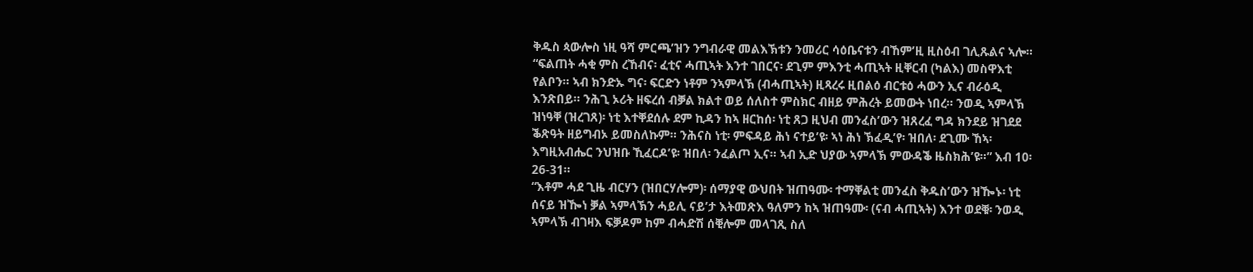ቅዱስ ጳውሎስ ነዚ ዓሻ ምርጫ’ዝን ንግብራዊ መልእኽቱን ንመሪር ሳዕቤናቱን ብኸም’ዚ ዚስዕብ ገሊጹልና ኣሎ።
“ፍልጠት ሓቂ ምስ ረኸብና፡ ፈቲና ሓጢኣት እንተ ገበርና፡ ደጊም ምእንቲ ሓጢኣት ዚቐርብ (ካልእ) መስዋእቲ የልቦን። ኣብ ክንድኡ ግና፡ ፍርድን ነቶም ንኣምላኽ (ብሓጢኣት) ዚጻረሩ ዚበልዕ ብርቱዕ ሓውን ኢና ብራዕዲ እንጽበይ። ንሕጊ ኦሪት ዘፍረሰ ብቓል ክልተ ወይ ሰለስተ ምስክር ብዘይ ምሕረት ይመውት ነበረ። ንወዲ ኣምላኽ ዝነዓቐ (ዝረገጸ)፡ ነቲ እተቐደሰሉ ደም ኪዳን ከኣ ዘርከሰ፡ ነቲ ጸጋ ዚህብ መንፈስ’ውን ዝጸረፈ ግዳ ክንደይ ዝገደደ ቕጽዓት ዘይግብኦ ይመስለኩም። ንሕናስ ነቲ፡ ምፍዳይ ሕነ ናተይ’ዩ፡ ኣነ ሕነ ኽፈዲ’የ፡ ዝበለ፡ ደጊሙ ኸኣ፡ እግዚአብሔር ንህዝቡ ኺፈርዶ’ዩ፡ ዝበለ፡ ንፈልጦ ኢና። ኣብ ኢድ ህያው ኣምላኽ ምውዳቕ ዜስክሕ’ዩ።” እብ 10፡26-31።
“እቶም ሓደ ጊዜ ብርሃን (ዝበርሃሎም)፡ ሰማያዊ ውህበት ዝጠዓሙ፡ ተማቐልቲ መንፈስ ቅዱስ’ውን ዝዀኑ፡ ነቲ ሰናይ ዝዀነ ቓል ኣምላኽን ሓይሊ ናይ’ታ እትመጽእ ዓለምን ከኣ ዝጠዓሙ፡ (ናብ ሓጢኣት) እንተ ወደቑ፡ ንወዲ ኣምላኽ ብገዛእ ፍቓዶም ከም ብሓድሽ ሰቒሎም መላገጺ ስለ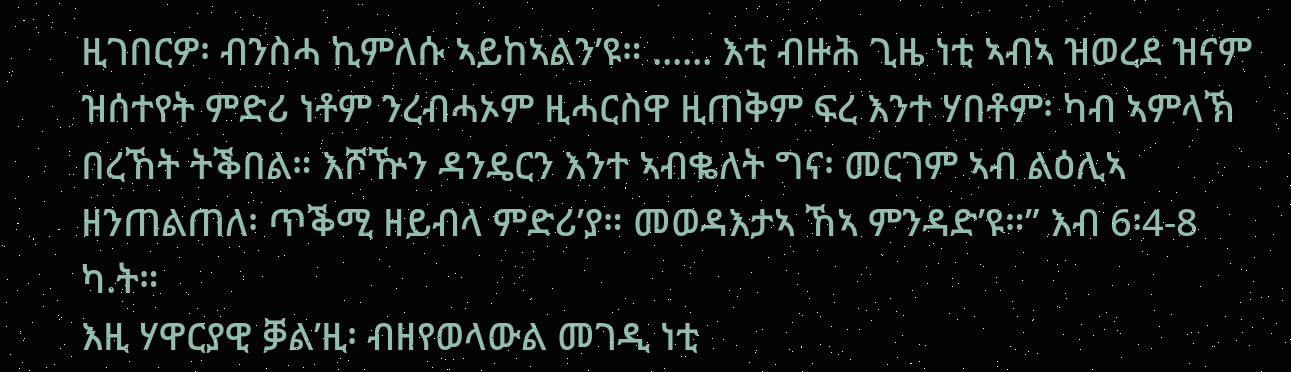ዚገበርዎ፡ ብንስሓ ኪምለሱ ኣይከኣልን’ዩ። ...... እቲ ብዙሕ ጊዜ ነቲ ኣብኣ ዝወረደ ዝናም ዝሰተየት ምድሪ ነቶም ንረብሓኦም ዚሓርስዋ ዚጠቅም ፍረ እንተ ሃበቶም፡ ካብ ኣምላኽ በረኸት ትቕበል። እሾዅን ዳንዴርን እንተ ኣብቈለት ግና፡ መርገም ኣብ ልዕሊኣ ዘንጠልጠለ፡ ጥቕሚ ዘይብላ ምድሪ’ያ። መወዳእታኣ ኸኣ ምንዳድ’ዩ።” እብ 6፡4-8 ካ.ት።
እዚ ሃዋርያዊ ቓል’ዚ፡ ብዘየወላውል መገዲ ነቲ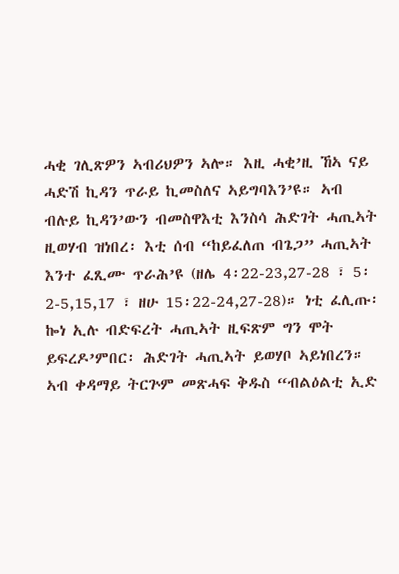ሓቂ ገሊጽዎን ኣብሪህዎን ኣሎ። እዚ ሓቂ’ዚ ኸኣ ናይ ሓድሽ ኪዳን ጥራይ ኪመስለና ኣይግባእን’ዩ። ኣብ ብሉይ ኪዳን’ውን ብመስዋእቲ እንስሳ ሕድገት ሓጢኣት ዚወሃብ ዝነበረ፡ እቲ ሰብ “ከይፈለጠ ብጌጋ” ሓጢኣት እንተ ፈጺሙ ጥራሕ’ዩ (ዘሌ 4፡22-23,27-28 ፣ 5፡2-5,15,17 ፣ ዘሁ 15፡22-24,27-28)። ነቲ ፈሊጡ፡ ኰነ ኢሉ ብድፍረት ሓጢኣት ዚፍጽም ግን ሞት ይፍረዶ’ምበር፡ ሕድገት ሓጢኣት ይወሃቦ ኣይነበረን። ኣብ ቀዳማይ ትርጕም መጽሓፍ ቅዱስ “ብልዕልቲ ኢድ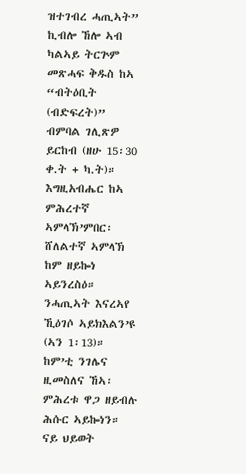ዝተገብረ ሓጢኣት” ኪብሎ ኸሎ ኣብ ካልኣይ ትርጕም መጽሓፍ ቅዱስ ከኣ “ብትዕቢት (ብድፍረት)” ብምባል ገሊጽዎ ይርከብ (ዘሁ 15፡30 ቀ.ት + ካ.ት)። እግዚአብሔር ከኣ ምሕረተኛ ኣምላኽ’ምበር፡ ሸለልተኛ ኣምላኽ ከም ዘይኰነ ኣይንረስዕ። ንሓጢኣት እናረኣየ ኺዕገሶ ኣይክእልን’ዩ (ኣን 1፡13)። ከም’ቲ ንገሌና ዚመስለና ኸኣ፡ ምሕረቱ ዋጋ ዘይብሉ ሕሱር ኣይኰነን። ናይ ህይወት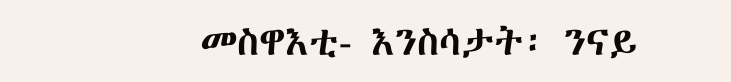መስዋእቲ- እንስሳታት፡ ንናይ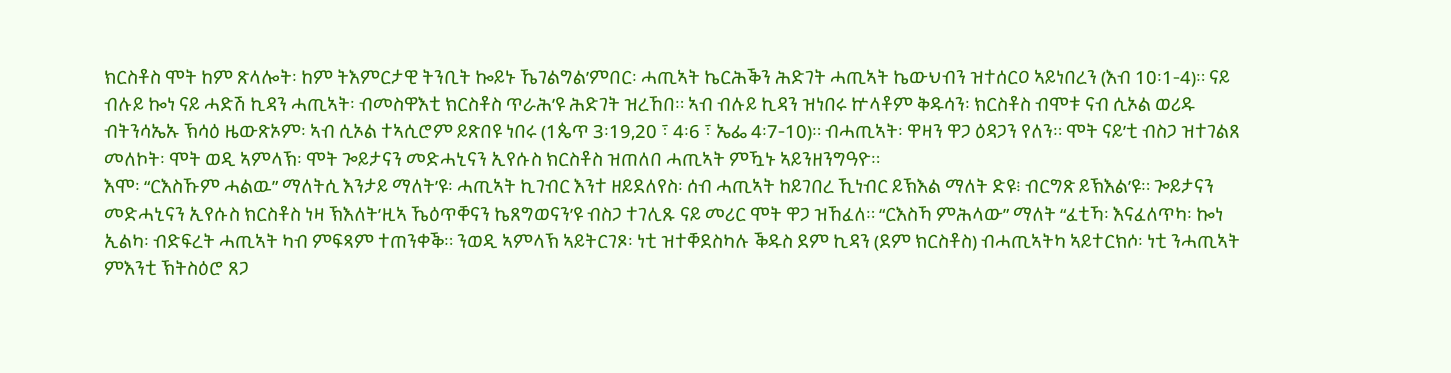ክርስቶስ ሞት ከም ጽላሎት፡ ከም ትእምርታዊ ትንቢት ኰይኑ ኼገልግል’ምበር፡ ሓጢኣት ኬርሕቕን ሕድገት ሓጢኣት ኬውህብን ዝተሰርዐ ኣይነበረን (እብ 10፡1-4)። ናይ ብሉይ ኰነ ናይ ሓድሽ ኪዳን ሓጢኣት፡ ብመስዋእቲ ክርስቶስ ጥራሕ’ዩ ሕድገት ዝረኸበ። ኣብ ብሉይ ኪዳን ዝነበሩ ኵላቶም ቅዱሳን፡ ክርስቶስ ብሞቱ ናብ ሲኦል ወሪዱ ብትንሳኤኡ ኽሳዕ ዜውጽኦም፡ ኣብ ሲኦል ተኣሲሮም ይጽበዩ ነበሩ (1ጴጥ 3፡19,20 ፣ 4፡6 ፣ ኤፌ 4፡7-10)። ብሓጢኣት፡ ዋዛን ዋጋ ዕዳጋን የለን። ሞት ናይ’ቲ ብስጋ ዝተገልጸ መለኮት፡ ሞት ወዲ ኣምላኽ፡ ሞት ጐይታናን መድሓኒናን ኢየሱስ ክርስቶስ ዝጠለበ ሓጢኣት ምዃኑ ኣይንዘንግዓዮ።
እሞ፡ “ርእስኹም ሓልዉ” ማለትሲ እንታይ ማለት’ዩ፡ ሓጢኣት ኪገብር እንተ ዘይደለየስ፡ ሰብ ሓጢኣት ከይገበረ ኺነብር ይኽእል ማለት ድዩ፧ ብርግጽ ይኽእል’ዩ። ጐይታናን መድሓኒናን ኢየሱስ ክርስቶስ ነዛ ኽእለት’ዚኣ ኼዕጥቐናን ኬጸግወናን’ዩ ብስጋ ተገሊጹ ናይ መሪር ሞት ዋጋ ዝኸፈለ። “ርእስኻ ምሕላው” ማለት “ፈቲኻ፡ እናፈለጥካ፡ ኰነ ኢልካ፡ ብድፍረት ሓጢኣት ካብ ምፍጻም ተጠንቀቕ። ንወዲ ኣምላኽ ኣይትርገጾ፡ ነቲ ዝተቐደስካሉ ቕዱስ ደም ኪዳን (ደም ክርስቶስ) ብሓጢኣትካ ኣይተርክሶ፡ ነቲ ንሓጢኣት ምእንቲ ኽትስዕሮ ጸጋ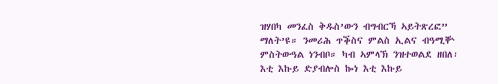ዝሃበካ መንፈስ ቅዱስ’ውን ብግብርኻ ኣይትጽረፎ” ማለት’ዩ። ንመሪሕ ጥቕስና ምልስ ኢልና ብዓሚቝ ምስትውዓል ነንብቦ። ካብ ኣምላኽ ንዝተወልደ ዘበለ፡ እቲ እኩይ ድያብሎስ ኰነ እቲ እኩይ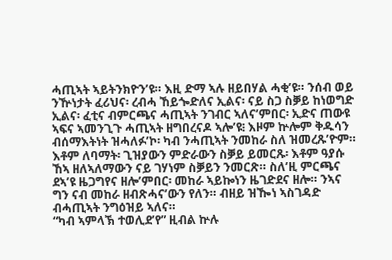ሓጢኣት ኣይትንክዮን’ዩ። እዚ ድማ ኣሉ ዘይበሃል ሓቂ’ዩ። ንሰብ ወይ ንዅነታት ፈሪህና፡ ረብሓ ኸይጐድለና ኢልና፡ ናይ ስጋ ስቓይ ከነወግድ ኢልና፡ ፈቲና ብምርጫና ሓጢኣት ንገብር ኣለና’ምበር፡ ኢድና ጠውዩ ኣፍና ኣመንጊጉ ሓጢኣት ዘግበረናዶ ኣሎ’ዩ፧ እዞም ኵሎም ቅዱሳን ብሰማእትነት ዝሓለፉ’ኮ፡ ካብ ንሓጢኣት ንመከራ ስለ ዝመረጹ’ዮም። እቶም ለባማት፡ ጊዝያውን ምድራውን ስቓይ ይመርጹ፡ እቶም ዓያሱ ኸኣ ዘለኣለማውን ናይ ገሃነም ስቓይን ንመርጽ። ስለ’ዚ ምርጫና ደኣ’ዩ ዜጋግየና ዘሎ’ምበር፡ መከራ ኣይኰነን ዜገድደና ዘሎ። ንኣና ግን ናብ መከራ ዘብጽሓና’ውን የለን። ብዘይ ዝዀነ ኣስገዳድ ብሓጢኣት ንግዕዝይ ኣለና።
“ካብ ኣምላኽ ተወሊደ’የ” ዚብል ኵሉ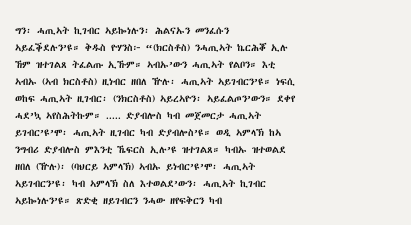ግን፡ ሓጢኣት ኪገብር ኣይኰነሉን፡ ሕልናኡን መንፈሱን ኣይፈቕደሉን’ዩ። ቅዱስ ዮሃንስ፦ “(ክርስቶስ) ንሓጢኣት ኬርሕቖ ኢሉ ኸም ዝተገልጸ ትፈልጡ ኢኹም። ኣብኡ’ውን ሓጢኣት የልቦን። እቲ ኣብኡ (ኣብ ክርስቶስ) ዚነብር ዘበለ ዅሉ፡ ሓጢኣት ኣይገብርን’ዩ። ነፍሲ ወከፍ ሓጢኣት ዚገብር፡ (ንክርስቶስ) ኣይረኣዮን፡ ኣይፈልጦን’ውን። ደቀየ ሓደ’ኳ ኣየስሕትኩም። ..... ድያብሎስ ካብ መጀመርታ ሓጢኣት ይገብር’ዩ’ሞ፡ ሓጢኣት ዚገብር ካብ ድያብሎስ’ዩ። ወዲ ኣምላኽ ከኣ ንግብሪ ድያብሎስ ምእንቲ ኼፍርስ ኢሉ’ዩ ዝተገልጸ። ካብኡ ዝተወልደ ዘበለ (ዅሉ)፡ (ባህርይ ኣምላኽ) ኣብኡ ይነብር’ዩ’ሞ፡ ሓጢኣት ኣይገብርን’ዩ፡ ካብ ኣምላኽ ስለ እተወልደ’ውን፡ ሓጢኣት ኪገብር ኣይኰነሉን’ዩ። ጽድቂ ዘይገብርን ንሓው ዘየፍቅርን ካብ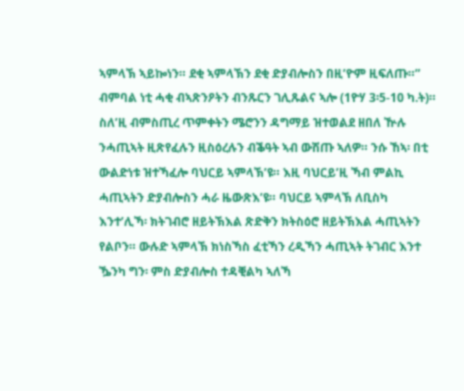ኣምላኽ ኣይኰነን። ደቂ ኣምላኽን ደቂ ድያብሎስን በዚ’ዮም ዚፍለጡ።” ብምባል ነቲ ሓቂ ብኣጽንዖትን ብንጹርን ገሊጹልና ኣሎ (1ዮሃ 3፡5-10 ካ.ት)። ስለ’ዚ ብምስጢረ ጥምቀትን ሜሮንን ዳግማይ ዝተወልደ ዘበለ ዅሉ ንሓጢኣት ዚጽየፈሉን ዚስዕረሉን ብቕዓት ኣብ ውሽጡ ኣለዎ። ንሱ ኸኣ፡ በቲ ውልድነቱ ዝተኻፈሎ ባህርይ ኣምላኽ’ዩ። እዚ ባህርይ’ዚ ኻብ ምልኪ ሓጢኣትን ድያብሎስን ሓራ ዜውጽእ’ዩ። ባህርይ ኣምላኽ ለቢስካ እንተ’ሊኻ፡ ክትገብሮ ዘይትኽእል ጽድቅን ክትስዕሮ ዘይትኽእል ሓጢኣትን የልቦን። ውሉድ ኣምላኽ ክነስኻስ ፈቲኻን ረዲኻን ሓጢኣት ትገብር እንተ ዄንካ ግን፡ ምስ ድያብሎስ ተዳቒልካ ኣለኻ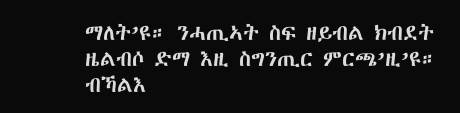ማለት’ዩ። ንሓጢኣት ስፍ ዘይብል ክብደት ዜልብሶ ድማ እዚ ስግንጢር ምርጫ’ዚ’ዩ። ብኻልእ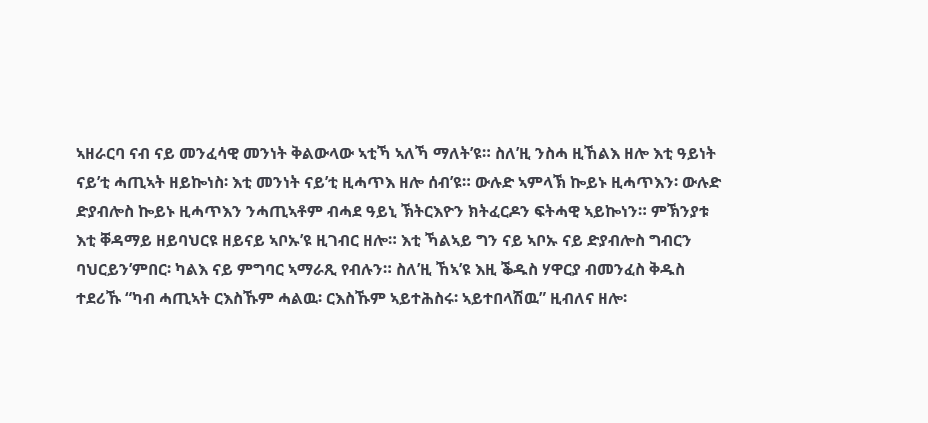ኣዘራርባ ናብ ናይ መንፈሳዊ መንነት ቅልውላው ኣቲኻ ኣለኻ ማለት’ዩ። ስለ’ዚ ንስሓ ዚኸልእ ዘሎ እቲ ዓይነት ናይ’ቲ ሓጢኣት ዘይኰነስ፡ እቲ መንነት ናይ’ቲ ዚሓጥእ ዘሎ ሰብ’ዩ። ውሉድ ኣምላኽ ኰይኑ ዚሓጥእን፡ ውሉድ ድያብሎስ ኰይኑ ዚሓጥእን ንሓጢኣቶም ብሓደ ዓይኒ ኽትርእዮን ክትፈርዶን ፍትሓዊ ኣይኰነን። ምኽንያቱ እቲ ቐዳማይ ዘይባህርዩ ዘይናይ ኣቦኡ’ዩ ዚገብር ዘሎ። እቲ ኻልኣይ ግን ናይ ኣቦኡ ናይ ድያብሎስ ግብርን ባህርይን’ምበር፡ ካልእ ናይ ምግባር ኣማራጺ የብሉን። ስለ’ዚ ኸኣ’ዩ እዚ ቕዱስ ሃዋርያ ብመንፈስ ቅዱስ ተደሪኹ “ካብ ሓጢኣት ርእስኹም ሓልዉ፡ ርእስኹም ኣይተሕስሩ፡ ኣይተበላሽዉ” ዚብለና ዘሎ፡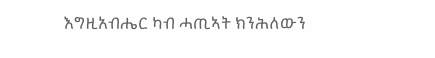እግዚአብሔር ካብ ሓጢኣት ክንሕለውን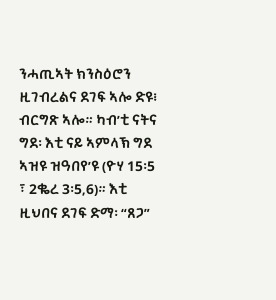ንሓጢኣት ክንስዕሮን ዚገብረልና ደገፍ ኣሎ ድዩ፧ ብርግጽ ኣሎ። ካብ’ቲ ናትና ግደ፡ እቲ ናይ ኣምላኽ ግደ ኣዝዩ ዝዓበየ’ዩ (ዮሃ 15፡5 ፣ 2ቈረ 3፡5,6)። እቲ ዚህበና ደገፍ ድማ፡ “ጸጋ”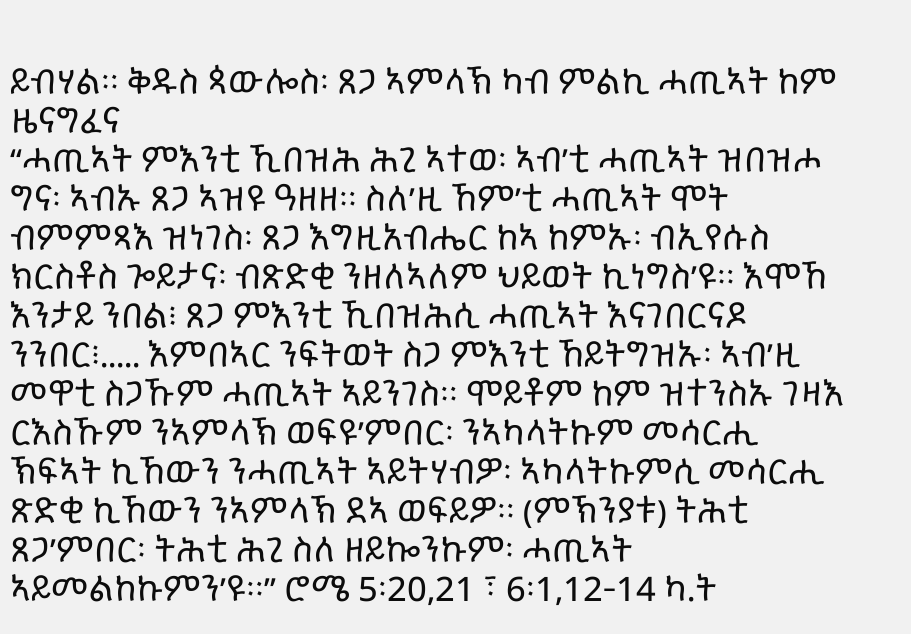ይብሃል። ቅዱስ ጳውሎስ፡ ጸጋ ኣምላኽ ካብ ምልኪ ሓጢኣት ከም ዜናግፈና
“ሓጢኣት ምእንቲ ኺበዝሕ ሕጊ ኣተወ፡ ኣብ’ቲ ሓጢኣት ዝበዝሖ ግና፡ ኣብኡ ጸጋ ኣዝዩ ዓዘዘ። ስለ’ዚ ኸም’ቲ ሓጢኣት ሞት ብምምጻእ ዝነገስ፡ ጸጋ እግዚአብሔር ከኣ ከምኡ፡ ብኢየሱስ ክርስቶስ ጐይታና፡ ብጽድቂ ንዘለኣለም ህይወት ኪነግስ’ዩ። እሞኸ እንታይ ንበል፧ ጸጋ ምእንቲ ኺበዝሕሲ ሓጢኣት እናገበርናዶ ንንበር፧..... እምበኣር ንፍትወት ስጋ ምእንቲ ኸይትግዝኡ፡ ኣብ’ዚ መዋቲ ስጋኹም ሓጢኣት ኣይንገስ። ሞይቶም ከም ዝተንስኡ ገዛእ ርእስኹም ንኣምላኽ ወፍዩ’ምበር፡ ንኣካላትኩም መሳርሒ ኽፍኣት ኪኸውን ንሓጢኣት ኣይትሃብዎ፡ ኣካላትኩምሲ መሳርሒ ጽድቂ ኪኸውን ንኣምላኽ ደኣ ወፍይዎ። (ምኽንያቱ) ትሕቲ ጸጋ’ምበር፡ ትሕቲ ሕጊ ስለ ዘይኰንኩም፡ ሓጢኣት ኣይመልከኩምን’ዩ።” ሮሜ 5፡20,21 ፣ 6፡1,12-14 ካ.ት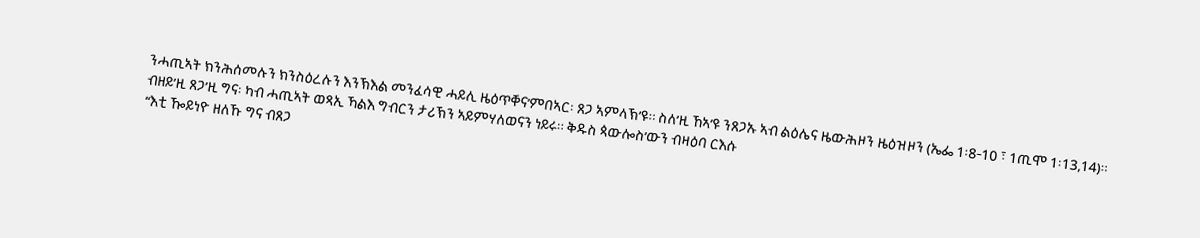ንሓጢኣት ክንሕሰመሉን ክንስዕረሉን እንኽእል መንፈሳዊ ሓይሊ ዜዕጥቐና’ምበኣር፡ ጸጋ ኣምላኽ’ዩ። ስለ’ዚ ኸኣ’ዩ ንጸጋኡ ኣብ ልዕሌና ዜውሕዞን ዜዕዝዞን (ኤፌ 1፡8-10 ፣ 1ጢሞ 1፡13,14)። ብዘይ’ዚ ጸጋ’ዚ ግና፡ ካብ ሓጢኣት ወጻኢ ኻልእ ግብርን ታሪኽን ኣይምሃለወናን ነይሩ። ቅዱስ ጳውሎስ’ውን ብዛዕባ ርእሱ
“እቲ ዀይነዮ ዘለኹ ግና ብጸጋ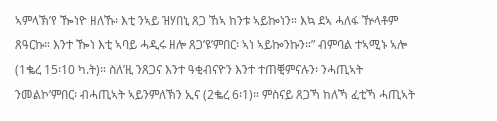ኣምላኽ’የ ዀነዮ ዘለኹ፡ እቲ ንኣይ ዝሃበኒ ጸጋ ኸኣ ከንቱ ኣይኰነን። እኳ ደኣ ሓለፋ ዅላቶም ጸዓርኩ። እንተ ዀነ እቲ ኣባይ ሓዲሩ ዘሎ ጸጋ’ዩ’ምበር፡ ኣነ ኣይኰንኩን።” ብምባል ተኣሚኑ ኣሎ (1ቈረ 15፡10 ካ.ት)። ስለ’ዚ ንጸጋና እንተ ዓቂብናዮን እንተ ተጠቒምናሉን፡ ንሓጢኣት ንመልኮ’ምበር፡ ብሓጢኣት ኣይንምለኽን ኢና (2ቈረ 6፡1)። ምስናይ ጸጋኻ ከለኻ ፈቲኻ ሓጢኣት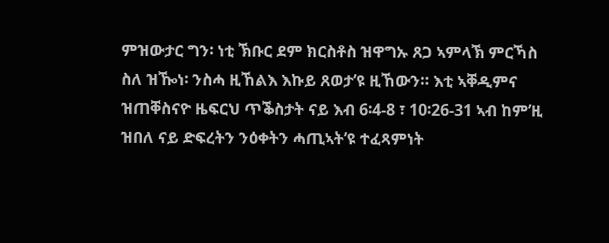ምዝውታር ግን፡ ነቲ ኽቡር ደም ክርስቶስ ዝዋግኡ ጸጋ ኣምላኽ ምርኻስ ስለ ዝዀነ፡ ንስሓ ዚኸልእ እኩይ ጸወታ’ዩ ዚኸውን። እቲ ኣቐዲምና ዝጠቐስናዮ ዜፍርህ ጥቕስታት ናይ እብ 6፡4-8 ፣ 10፡26-31 ኣብ ከም’ዚ ዝበለ ናይ ድፍረትን ንዕቀትን ሓጢኣት’ዩ ተፈጻምነት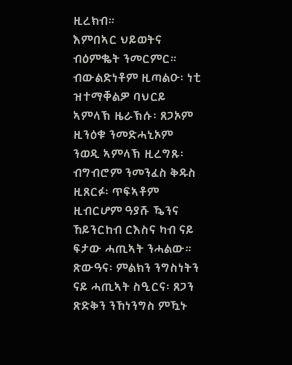ዚረክብ።
እምበኣር ህይወትና ብዕምቈት ንመርምር። ብውልድነቶም ዚጣልዑ፡ ነቲ ዝተማቐልዎ ባህርይ ኣምላኽ ዜራኽሱ፡ ጸጋኦም ዚንዕቁ ንመድሓኒኦም ንወዲ ኣምላኽ ዚረግጹ፡ ብግብሮም ንመንፈስ ቅዱስ ዚጸርፉ፡ ጥፍኣቶም ዚብርሆም ዓያሹ ዄንና ኸይንርከብ ርእስና ካብ ናይ ፍታው ሓጢኣት ንሓልው። ጽውዓና፡ ምልክን ንግስነትን ናይ ሓጢኣት ስዒርና፡ ጸጋን ጽድቅን ንኸነንግስ ምዃኑ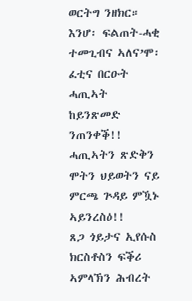ወርትግ ንዘክር። እንሆ፡ ፍልጠት-ሓቂ ተመጊብና ኣለና’ሞ፡ ፈቲና በርዑት ሓጢኣት ከይንጽመድ ንጠንቀቕ!! ሓጢኣትን ጽድቅን ሞትን ህይወትን ናይ ምርጫ ጕዳይ ምዃኑ ኣይንረስዕ!!
ጸጋ ጎይታና ኢየሱስ ክርስቶስን ፍቕሪ ኣምላኽን ሕብረት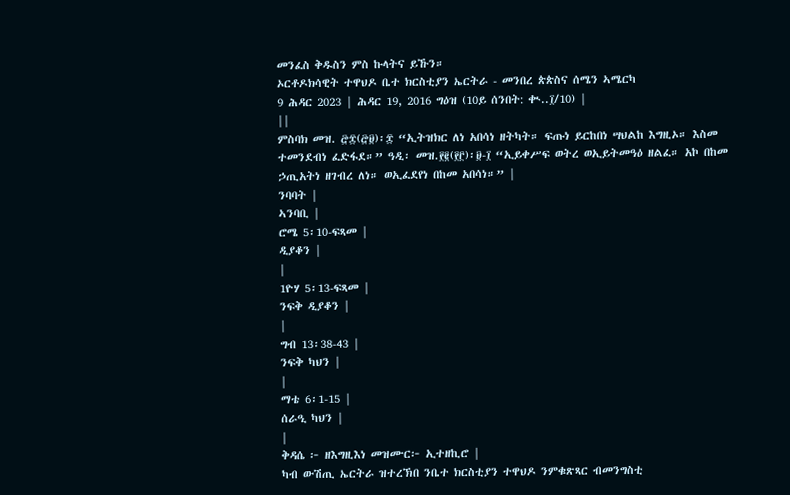መንፈስ ቅዱስን ምስ ኩላትና ይኹን።
ኦርቶዶክሳዊት ተዋህዶ ቤተ ክርስቲያን ኤርትራ - መንበረ ጵጵስና ሰሜን ኣሜርካ
9 ሕዳር 2023 | ሕዳር 19, 2016 ግዕዝ (10ይ ሰንበት: ቊ..፲/10) |
||
ምስባክ መዝ. ፸፰(፸፱)፡፰ “ኢትዝክር ለነ አበሳነ ዘትካት። ፍጡነ ይርከበነ ሣህልከ እግዚኦ። እስመ ተመንደብነ ፈድፋደ።” ዓዲ፡ መዝ.፻፪(፻፫)፡፱-፲ “ኢይቀሥፍ ወትረ ወኢይትመዓዕ ዘልፈ። አኮ በከመ ኃጢአትነ ዘገብረ ለነ። ወኢፈደየነ በከመ አበሳነ።” |
ንባባት |
ኣንባቢ |
ሮሜ 5፡10-ፍጻመ |
ዲያቆን |
|
1ዮሃ 5፡13-ፍጻመ |
ንፍቅ ዲያቆን |
|
ግብ 13፡38-43 |
ንፍቅ ካህን |
|
ማቴ 6፡1-15 |
ሰራዒ ካህን |
|
ቅዳሴ ፦ ዘእግዚእነ መዝሙር፦ ኢተዘኪሮ |
ካብ ውሽጢ ኤርትራ ዝተረኽበ ንቤተ ክርስቲያን ተዋህዶ ንምቁጽጻር ብመንግስቲ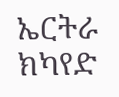ኤርትራ ክካየድ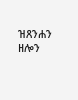ዝጸንሐን ዘሎን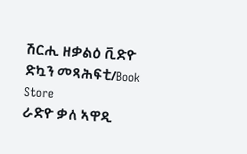ሽርሒ ዘቃልዕ ቪድዮ
ድኳን መጻሕፍቲ/Book Store
ራድዮ ቃለ ኣዋዲ